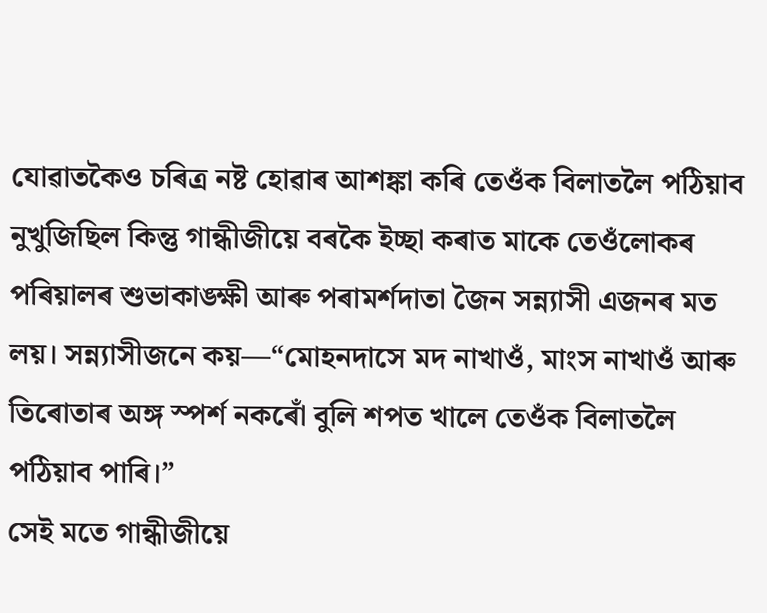যোৱাতকৈও চৰিত্ৰ নষ্ট হোৱাৰ আশঙ্কা কৰি তেওঁক বিলাতলৈ পঠিয়াব নুখুজিছিল কিন্তু গান্ধীজীয়ে বৰকৈ ইচ্ছা কৰাত মাকে তেওঁলোকৰ পৰিয়ালৰ শুভাকাঙ্ক্ষী আৰু পৰামৰ্শদাতা জৈন সন্ন্যাসী এজনৰ মত লয়। সন্ন্যাসীজনে কয়—“মোহনদাসে মদ নাখাওঁ, মাংস নাখাওঁ আৰু তিৰোতাৰ অঙ্গ স্পৰ্শ নকৰোঁ বুলি শপত খালে তেওঁক বিলাতলৈ পঠিয়াব পাৰি।”
সেই মতে গান্ধীজীয়ে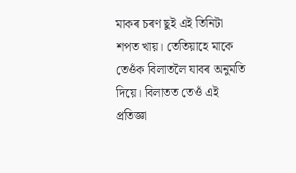মাকৰ চৰণ ছুই এই তিনিটা শপত খায়। তেতিয়াহে মাকে তেওঁক বিলাতলৈ যাবৰ অনুমতি দিয়ে। বিলাতত তেওঁ এই প্ৰতিজ্ঞা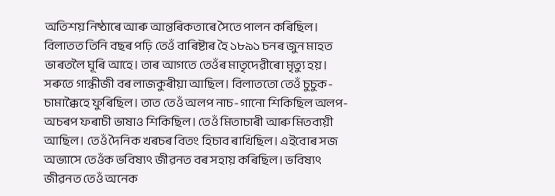অতিশয় নিষ্ঠাৰে আৰু আন্তৰিকতাৰে সৈতে পালন কৰিছিল।
বিলাতত তিনি বছৰ পঢ়ি তেওঁ বাৰিষ্টাৰ হৈ ১৮৯১ চনৰ জুন মাহত ভাৰতলৈ ঘূৰি আহে। তাৰ আগতে তেওঁৰ মাতৃদেৱীৰো মৃত্যু হয়।
সৰুতে গান্ধীজী বৰ লাজকুৰীয়া আছিল। বিলাততো তেওঁ চুচুক-চামাক্কৈহে ফুৰিছিল। তাত তেওঁ অলপ নাচ-গানো শিকিছিল অলপ-অচৰপ ফৰাচী ভাষাও শিকিছিল। তেওঁ মিতাচাৰী আৰু মিতব্যয়ী আছিল। তেওঁ দৈনিক খৰচৰ বিতং হিচাব ৰাখিছিল। এইবোৰ সজ অভ্যাসে তেওঁক ভবিষ্যৎ জীৱনত বৰ সহায় কৰিছিল। ভবিষ্যৎ জীৱনত তেওঁ অনেক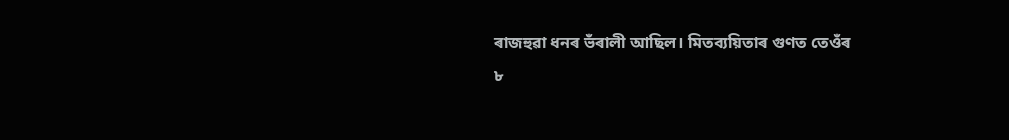ৰাজহুৱা ধনৰ ভঁৰালী আছিল। মিতব্যয়িতাৰ গুণত তেওঁৰ
৮